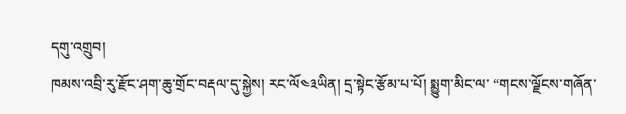དགུ་འགྲུབ།
ཁམས་འབྲི་རུ་རྫོང་ཤག་ཆུ་གྲོང་བརྡལ་དུ་སྐྱེས། རང་ལོ༤༣ཡིན། དྲ་སྟེང་རྩོམ་པ་པོ། སྨྱུག་མིང་ལ་ “གངས་ལྗོངས་གཞོན་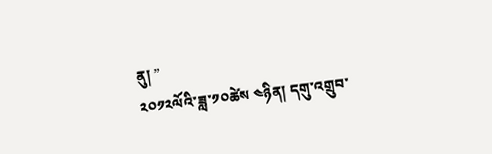ནུ། ”
༢༠༡༢ལོའི་ཟླ་༡༠ཚེས ༤ཉིན། དགུ་འགྲུབ་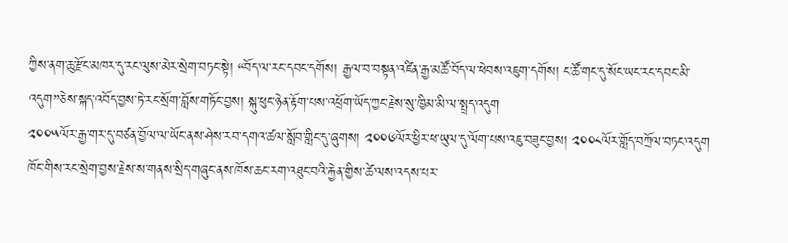ཀྱིས་ནག་ཆུ་རྫོང་མཁར་དུ་རང་ལུས་མེར་སྲེག་བཏང་སྟེ། “བོད་ལ་རང་དབང་དགོས། རྒྱལ་བ་བསྟན་འཛིན་རྒྱ་མཚོ་བོད་ལ་ཕེབས་འཇུག་དགོས། ང་ཚོ་གང་དུ་སོང་ཡང་རང་དབང་མི་འདུག”ཅེས་སྐད་འབོད་བྱས་ཏེ་རང་སྲོག་བློས་གཏོང་བྱས། སྐུ་ཕུང་ཉེན་རྟོག་པས་འཕྲོག་ཡོད་ཀྱང་རྗེས་སུ་ཁྱིམ་མི་ལ་སྤྲད་འདུག
༢༠༠༥ལོར་རྒྱ་གར་དུ་བཙན་བྱོལ་ལ་ཡོང་ནས་ཤེས་རབ་དགའ་ཚལ་སློབ་གླིང་དུ་ཞུགས། ༢༠༠༦ལོར་ཕྱིར་ཕ་ཡུལ་དུ་ལོག་པས་འཇུ་བཟུང་བྱས། ༢༠༠༨ལོར་གློད་བཀྲོལ་བཏང་འདུག ཁོང་གིས་རང་སྲེག་བྱས་རྗེས་ས་གནས་སྲིད་གཞུང་ནས་ཁོས་ཆང་རག་འཐུང་བའི་རྐྱེན་གྱིས་ཚེ་ལས་འདས་པར་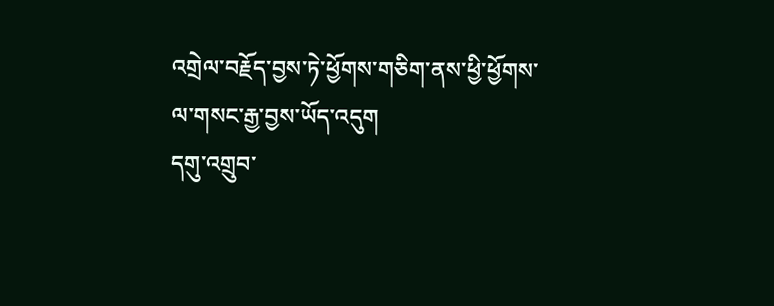འགྲེལ་བརྗོད་བྱས་ཏེ་ཕྱོགས་གཅིག་ནས་ཕྱི་ཕྱོགས་ལ་གསང་རྒྱ་བྱས་ཡོད་འདུག
དགུ་འགྲུབ་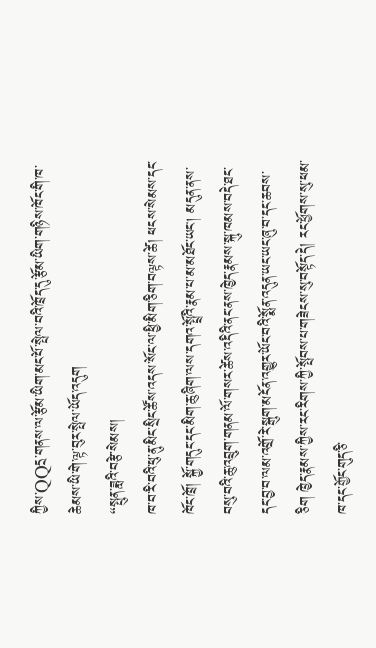ཀྱིས་QQདྲ་གནས་ལ་རྩོམ་ཡིག་མང་པོ་སྤེལ་བའི་ཁྲོད་དུ་རྩོམ་ཡིག་གཉིས་ཁོང་གི་ཁ་ཆེམས་ཡི་གེ་ལྟ་བུར་སྤེལ་ཡོད་འདུག
“སྤུན་ཟླའི་བརྩེ་སེམས།
ཁ་བ་རི་བའི་ཕུ་ནུ་མིང་སྲིང་ཚོས་འདས་སོང་ལ་ཕྱི་མིག་ཅིག་བལྟས་ཚེ། ཕངས་སེམས་དང་ཁོང་ཁྲོ། སྐྱོ་གདུང་དང་མིག་ཆུ་ཞིག་ལས་དགའ་སྤྲོའི་རྣམ་པ་མ་མཐོང་ཡང། མདུན་ནས་བསུ་བའི་ཆུ་འབྲུག་གནམ་ལོ་གསར་ཚེས་འདིའི་ནང་ནས་ཁྱེད་རྣམས་སྐུ་ཁམས་བདེ་ཐང་དང་བྱ་བ་ལམ་འགྲོ་རེ་སྒུག་མངོན་འགྱུར་ཡོང་བའི་སྨོན་འདུན་ཡང་ཡང་ཞུ་བ་དང་ཆབས་ཅིག ཁྱེད་རྣམས་ཀྱིས་རང་རིགས་ཀྱི་སྤོབས་པ་གཟེངས་སུ་བསྟོད་དེ། རང་ཕྱོགས་སུ་ཕམ་ཁ་དང་གྱོང་གུད་ཅི་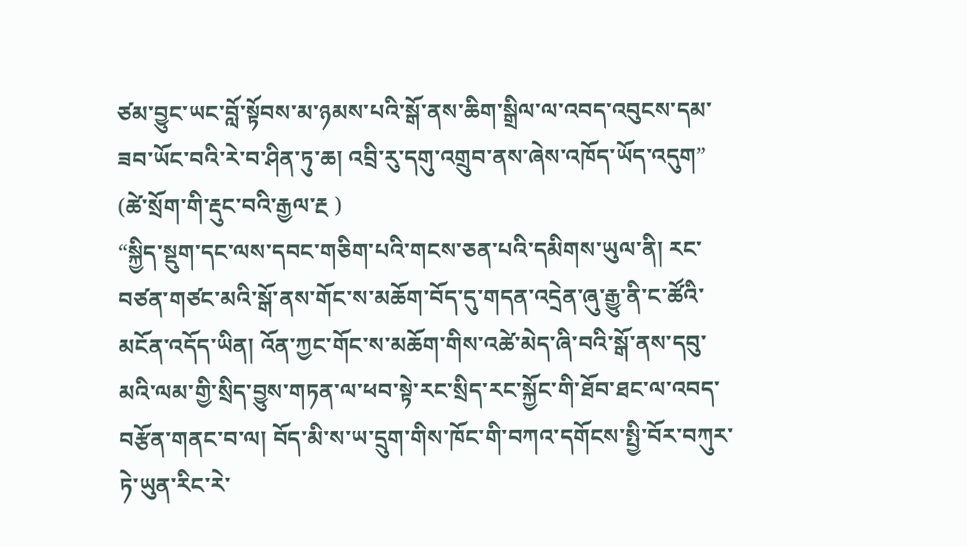ཙམ་བྱུང་ཡང་བློ་སྟོབས་མ་ཉམས་པའི་སྒོ་ནས་ཆིག་སྒྲིལ་ལ་འབད་འབུངས་དམ་ཟབ་ཡོང་བའི་རེ་བ་ཤིན་ཏུ་ཆ། འབྲི་རུ་དགུ་འགྲུབ་ནས་ཞེས་འཁོད་ཡོད་འདུག”
(ཚེ་སྲོག་གི་རྡུང་བའི་རྒྱལ་རྔ )
“སྐྱིད་སྡུག་དང་ལས་དབང་གཅིག་པའི་གངས་ཅན་པའི་དམིགས་ཡུལ་ནི། རང་བཙན་གཙང་མའི་སྒོ་ནས་གོང་ས་མཆོག་བོད་དུ་གདན་འདྲེན་ཞུ་རྒྱུ་ནི་ང་ཚོའི་མངོན་འདོད་ཡིན། འོན་ཀྱང་གོང་ས་མཆོག་གིས་འཚེ་མེད་ཞི་བའི་སྒོ་ནས་དབུ་མའི་ལམ་གྱི་སྲིད་བྱུས་གཏན་ལ་ཕབ་སྟེ་རང་སྲིད་རང་སྐྱོང་གི་ཐོབ་ཐང་ལ་འབད་བརྩོན་གནང་བ་ལ། བོད་མི་ས་ཡ་དྲུག་གིས་ཁོང་གི་བཀའ་དགོངས་སྤྱི་བོར་བཀུར་ཏེ་ཡུན་རིང་རེ་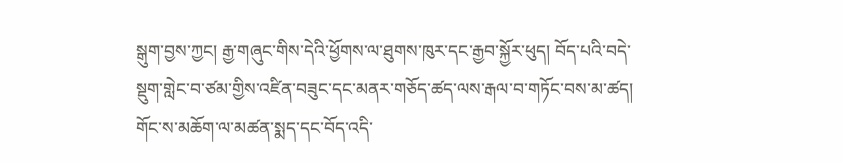སྒུག་བྱས་ཀྱང། རྒྱ་གཞུང་གིས་དེའི་ཕྱོགས་ལ་ཐུགས་ཁུར་དང་རྒྱབ་སྐྱོར་ཕུད། བོད་པའི་བདེ་སྡུག་གླེང་བ་ཙམ་གྱིས་འཛིན་བཟུང་དང་མནར་གཅོད་ཚད་ལས་རྒལ་བ་གཏོང་བས་མ་ཚད། གོང་ས་མཆོག་ལ་མཚན་སྨད་དང་བོད་འདི་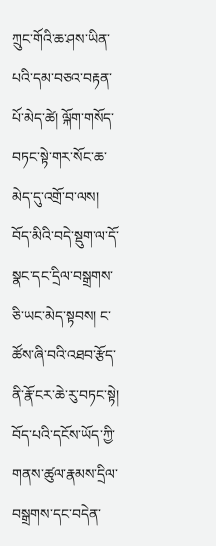ཀྲུང་གོའི་ཆ་ཤས་ཡིན་པའི་དམ་བཅའ་བརྟན་པོ་མེད་ཚེ། ལྐོག་གསོད་བཏང་སྟེ་གར་སོང་ཆ་མེད་དུ་འགྲོ་བ་ལས། བོད་མིའི་བདེ་སྡུག་ལ་དོ་སྣང་དང་དྲིལ་བསྒྲགས་ཅི་ཡང་མེད་སྟབས། ང་ཚོས་ཞི་བའི་འཐབ་རྩོད་ནི་རྣོ་ངར་ཆེ་རུ་བཏང་སྟེ། བོད་པའི་དངོས་ཡོད་ཀྱི་གནས་ཚུལ་རྣམས་དྲིལ་བསྒྲགས་དང་བདེན་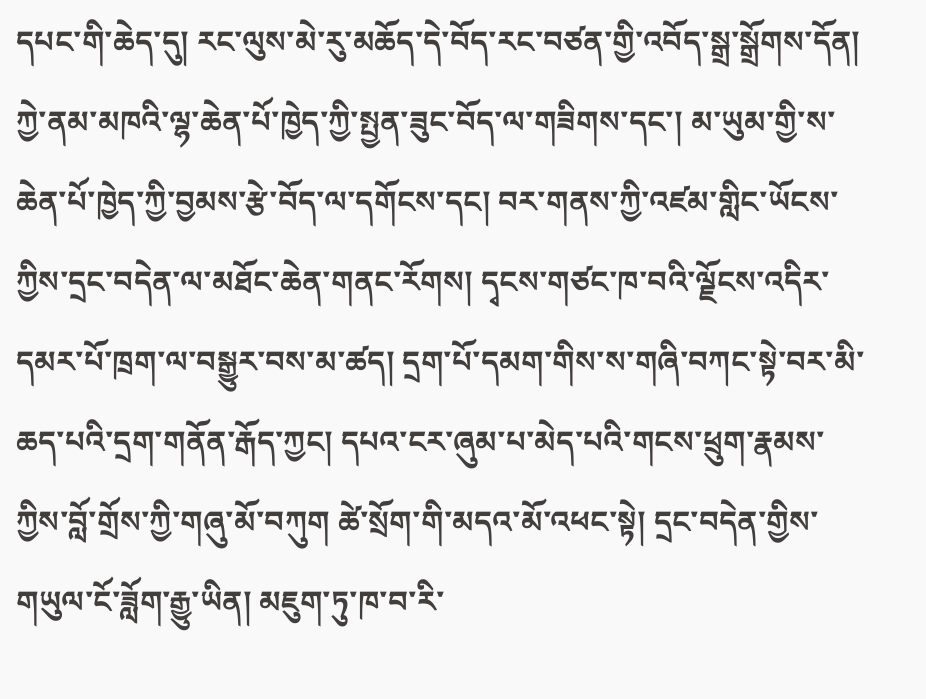དཔང་གི་ཆེད་དུ། རང་ལུས་མེ་རུ་མཆོད་དེ་བོད་རང་བཙན་གྱི་འབོད་སྒྲ་སྒྲོགས་དོན། ཀྱེ་ནམ་མཁའི་ལྷ་ཆེན་པོ་ཁྱེད་ཀྱི་སྤྱན་ཟུང་བོད་ལ་གཟིགས་དང་། མ་ཡུམ་གྱི་ས་ཆེན་པོ་ཁྱེད་ཀྱི་བྱམས་རྩེ་བོད་ལ་དགོངས་དང། བར་གནས་ཀྱི་འཛམ་གླིང་ཡོངས་ཀྱིས་དྲང་བདེན་ལ་མཐོང་ཆེན་གནང་རོགས། དྭངས་གཙང་ཁ་བའི་ལྗོངས་འདིར་དམར་པོ་ཁྲག་ལ་བསྒྱུར་བས་མ་ཚད། དྲག་པོ་དམག་གིས་ས་གཞི་བཀང་སྟེ་བར་མི་ཆད་པའི་དྲག་གནོན་རྒོད་ཀྱང། དཔའ་ངར་ཞུམ་པ་མེད་པའི་གངས་ཕྲུག་རྣམས་ཀྱིས་བློ་གྲོས་ཀྱི་གཞུ་མོ་བཀུག ཚེ་སྲོག་གི་མདའ་མོ་འཕང་སྟེ། དྲང་བདེན་གྱིས་གཡུལ་ངོ་ཟློག་རྒྱུ་ཡིན། མཇུག་ཏུ་ཁ་བ་རི་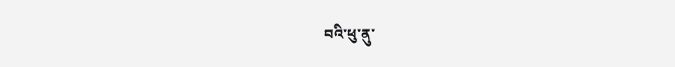བའི་ཕུ་ནུ་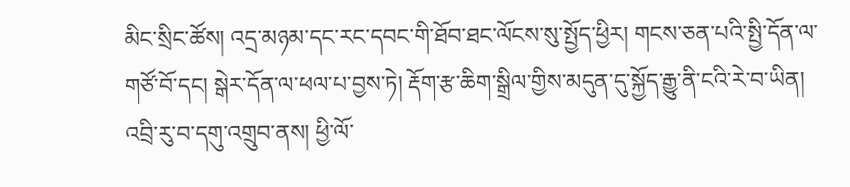མིང་སྲིང་ཚོས། འདྲ་མཉམ་དང་རང་དབང་གི་ཐོབ་ཐང་ལོངས་སུ་སྤྱོད་ཕྱིར། གངས་ཅན་པའི་སྤྱི་དོན་ལ་གཙོ་བོ་དང། སྒེར་དོན་ལ་ཕལ་པ་བྱས་ཏེ། རྡོག་རྩ་ཆིག་སྒྲིལ་གྱིས་མདུན་དུ་སྐྱོད་རྒྱུ་ནི་ངའི་རེ་བ་ཡིན། འབྲི་རུ་བ་དགུ་འགྲུབ་ནས། ཕྱི་ལོ་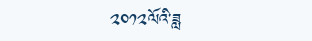༢༠༡༢ལོའི་ཟླ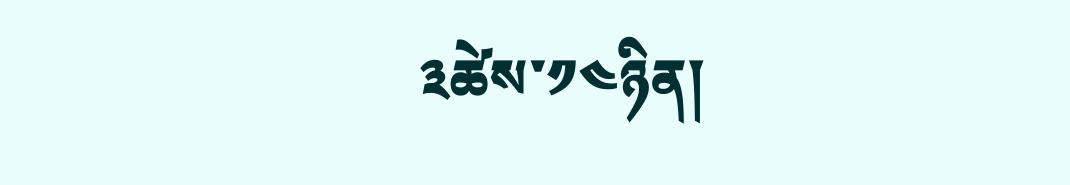༣ཚེས་༡༤ཉིན།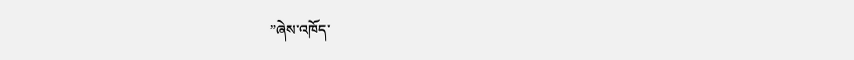”ཞེས་འཁོད་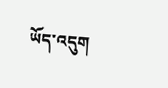ཡོད་འདུག